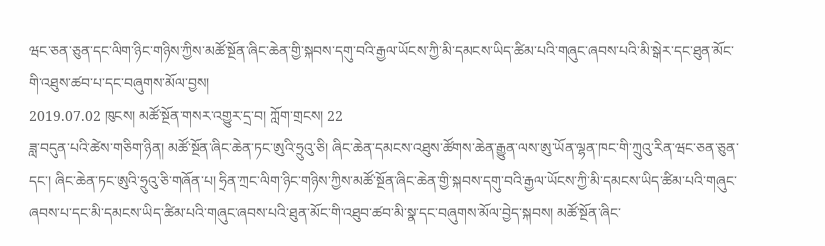ཝང་ཅན་ཅུན་དང་ལིག་ཉིང་གཉིས་ཀྱིས་མཚོ་སྔོན་ཞིང་ཆེན་གྱི་སྐབས་དགུ་བའི་རྒྱལ་ཡོངས་ཀྱི་མི་དམངས་ཡིད་ཚིམ་པའི་གཞུང་ཞབས་པའི་མི་སྒེར་དང་ཐུན་མོང་གི་འཐུས་ཚབ་པ་དང་བཞུགས་མོལ་བྱས།
2019.07.02 ཁུངས། མཚོ་སྔོན་གསར་འགྱུར་དྲ་བ། ཀློག་གྲངས། 22
ཟླ་བདུན་པའི་ཚེས་གཅིག་ཉིན། མཚོ་སྔོན་ཞིང་ཆེན་ཏང་ཨུའི་ཧྲུའུ་ཅི། ཞིང་ཆེན་དམངས་འཐུས་ཚོགས་ཆེན་རྒྱུན་ལས་ཨུ་ཡོན་ལྷན་ཁང་གི་ཀྲུའུ་རིན་ཝང་ཅན་ཅུན་དང་། ཞིང་ཆེན་ཏང་ཨུའི་ཧྲུའུ་ཅི་གཞོན་པ། ཧྲིན་ཀྲང་ལིག་ཉིང་གཉིས་ཀྱིས་མཚོ་སྔོན་ཞིང་ཆེན་གྱི་སྐབས་དགུ་བའི་རྒྱལ་ཡོངས་ཀྱི་མི་དམངས་ཡིད་ཚིམ་པའི་གཞུང་ཞབས་པ་དང་མི་དམངས་ཡིད་ཚིམ་པའི་གཞུང་ཞབས་པའི་ཐུན་མོང་གི་འཐུབ་ཚབ་མི་སྣ་དང་བཞུགས་མོལ་བྱེད་སྐབས། མཚོ་སྔོན་ཞིང་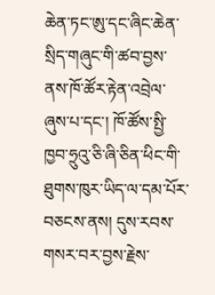ཆེན་ཏང་ཨུ་དང་ཞིང་ཆེན་སྲིད་གཞུང་གི་ཚབ་བྱས་ནས་ཁོ་ཚོར་རྟེན་འབྲེལ་ཞུས་པ་དང་། ཁོ་ཚོས་སྤྱི་ཁྱབ་ཧྲུའུ་ཅི་ཞི་ཅིན་ཕིང་གི་ཐུགས་ཁུར་ཡིད་ལ་དམ་པོར་བཅངས་ནས། དུས་རབས་གསར་བར་བྱས་རྗེས་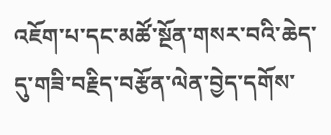འཇོག་པ་དང་མཚོ་སྔོན་གསར་བའི་ཆེད་དུ་གཟི་བརྗིད་བརྩོན་ལེན་བྱེད་དགོས་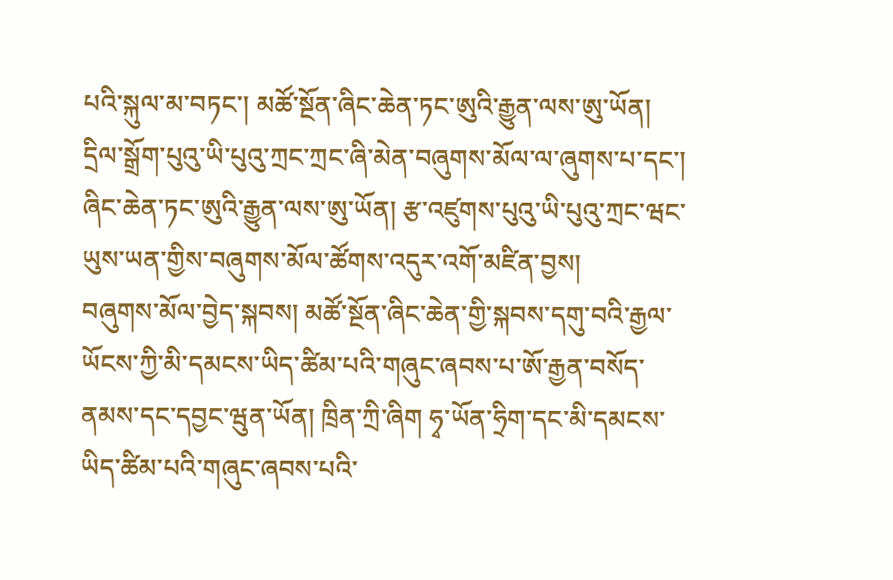པའི་སྐུལ་མ་བཏང་། མཚོ་སྔོན་ཞིང་ཆེན་ཏང་ཨུའི་རྒྱུན་ལས་ཨུ་ཡོན། དྲིལ་སྒྲོག་པུའུ་ཡི་པུའུ་ཀྲང་ཀྲང་ཞི་མེན་བཞུགས་མོལ་ལ་ཞུགས་པ་དང་། ཞིང་ཆེན་ཏང་ཨུའི་རྒྱུན་ལས་ཨུ་ཡོན། རྩ་འཛུགས་པུའུ་ཡི་པུའུ་ཀྲང་ཝང་ཡུས་ཡན་གྱིས་བཞུགས་མོལ་ཚོགས་འདུར་འགོ་མཛིན་བྱས།
བཞུགས་མོལ་བྱེད་སྐབས། མཚོ་སྔོན་ཞིང་ཆེན་གྱི་སྐབས་དགུ་བའི་རྒྱལ་ཡོངས་ཀྱི་མི་དམངས་ཡིད་ཚིམ་པའི་གཞུང་ཞབས་པ་ཨོ་རྒྱན་བསོད་ནམས་དང་དབྱང་ཝུན་ཡོན། ཁྲིན་ཀྲི་ཞིག ཧྭ་ཡོན་ཧྲིག་དང་མི་དམངས་ཡིད་ཚིམ་པའི་གཞུང་ཞབས་པའི་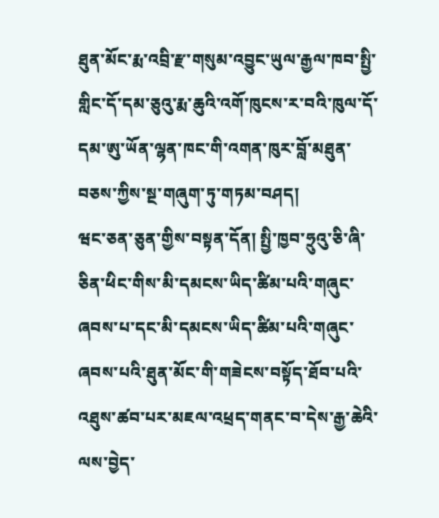ཐུན་མོང་རྨ་འབྲི་རྫ་གསུམ་འབྱུང་ཡུལ་རྒྱལ་ཁབ་སྤྱི་གླིང་དོ་དམ་ཅུའུ་རྨ་ཆུའི་འགོ་ཁུངས་ར་བའི་ཁུལ་དོ་དམ་ཨུ་ཡོན་ལྷན་ཁང་གི་འགན་ཁུར་བློ་མཐུན་བཅས་ཀྱིས་སྔ་གཞུག་ཏུ་གཏམ་བཤད།
ཝང་ཅན་ཅུན་གྱིས་བསྟན་དོན། སྤྱི་ཁྱབ་ཧྲུའུ་ཅི་ཞི་ཅིན་ཕིང་གིས་མི་དམངས་ཡིད་ཚིམ་པའི་གཞུང་ཞབས་པ་དང་མི་དམངས་ཡིད་ཚིམ་པའི་གཞུང་ཞབས་པའི་ཐུན་མོང་གི་གཟེངས་བསྟོད་ཐོབ་པའི་འཐུས་ཚབ་པར་མཇལ་འཕྲད་གནང་བ་དེས་རྒྱ་ཆེའི་ལས་བྱེད་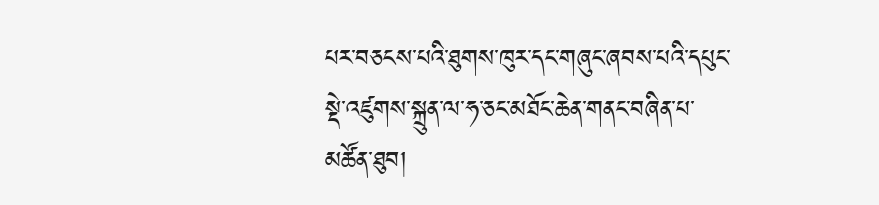པར་བཅངས་པའི་ཐུགས་ཁུར་དང་གཞུང་ཞབས་པའི་དཔུང་སྡེ་འཛུགས་སྐྲུན་ལ་ཧ་ཅང་མཐོང་ཆེན་གནང་བཞིན་པ་མཚོན་ཐུབ།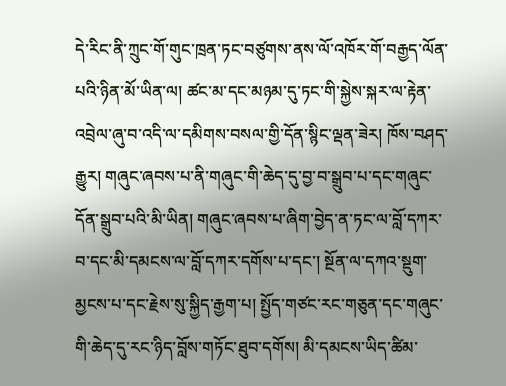དེ་རིང་ནི་ཀྲུང་གོ་གུང་ཁྲན་ཏང་བཙུགས་ནས་ལོ་འཁོར་གོ་བརྒྱད་ལོན་པའི་ཉིན་མོ་ཡིན་ལ། ཚང་མ་དང་མཉམ་དུ་ཏང་གི་སྐྱེས་སྐར་ལ་རྟེན་འབྲེལ་ཞུ་བ་འདི་ལ་དམིགས་བསལ་གྱི་དོན་སྙིང་ལྡན་ཟེར། ཁོས་བཤད་རྒྱུར། གཞུང་ཞབས་པ་ནི་གཞུང་གི་ཆེད་དུ་བྱ་བ་སྒྲུབ་པ་དང་གཞུང་དོན་སྒྲུབ་པའི་མི་ཡིན། གཞུང་ཞབས་པ་ཞིག་བྱེད་ན་ཏང་ལ་བློ་དཀར་བ་དང་མི་དམངས་ལ་བློ་དཀར་དགོས་པ་དང་། སྔོན་ལ་དཀའ་སྡུག་མྱངས་པ་དང་རྗེས་སུ་སྐྱིད་རྒྱག་པ། སྤྱོད་གཙང་རང་གཅུན་དང་གཞུང་གི་ཆེད་དུ་རང་ཉིད་བློས་གཏོང་ཐུབ་དགོས། མི་དམངས་ཡིད་ཚིམ་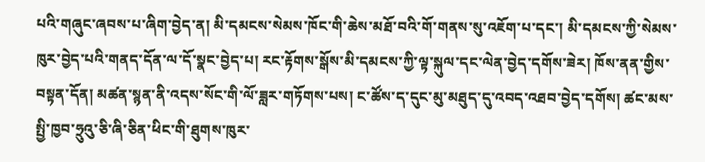པའི་གཞུང་ཞབས་པ་ཞིག་བྱེད་ན། མི་དམངས་སེམས་ཁོང་གི་ཆེས་མཐོ་བའི་གོ་གནས་སུ་འཇོག་པ་དང་། མི་དམངས་ཀྱི་སེམས་ཁུར་བྱེད་པའི་གནད་དོན་ལ་དོ་སྣང་བྱེད་པ། རང་རྟོགས་སྒོས་མི་དམངས་ཀྱི་ལྟ་སྐུལ་དང་ལེན་བྱེད་དགོས་ཟེར། ཁོས་ནན་གྱིས་བསྟན་དོན། མཚན་སྙན་ནི་འདས་སོང་གི་ལོ་ཟླར་གཏོགས་པས། ང་ཚོས་ད་དུང་མུ་མཐུད་དུ་འབད་འཐབ་བྱེད་དགོས། ཚང་མས་ སྤྱི་ཁྱབ་ཧྲུའུ་ཅི་ཞི་ཅིན་ཕིང་གི་ཐུགས་ཁུར་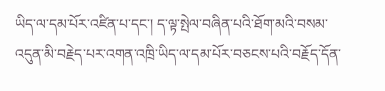ཡིད་ལ་དམ་པོར་འཛིན་པ་དང་། ད་ལྟ་སྤེལ་བཞིན་པའི་ཐོག་མའི་བསམ་འདུན་མི་བརྗེད་པར་འགན་འཁྲི་ཡིད་ལ་དམ་པོར་བཅངས་པའི་བརྗོད་དོན་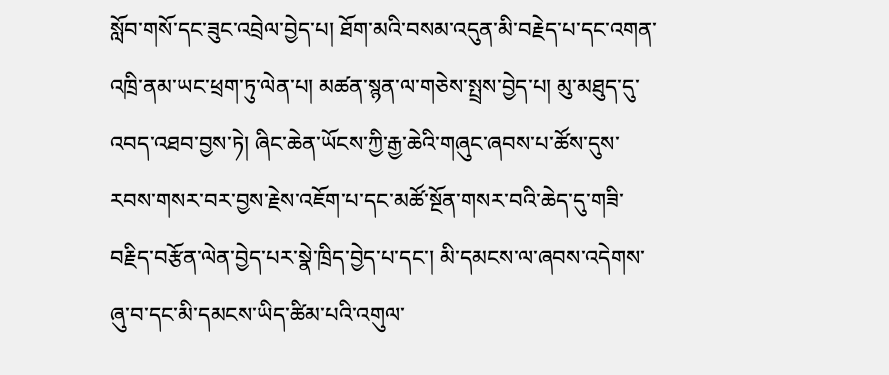སློབ་གསོ་དང་ཟུང་འབྲེལ་བྱེད་པ། ཐོག་མའི་བསམ་འདུན་མི་བརྗེད་པ་དང་འགན་འཁྲི་ནམ་ཡང་ཕྲག་ཏུ་ལེན་པ། མཚན་སྙན་ལ་གཅེས་སྤྲས་བྱེད་པ། མུ་མཐུད་དུ་འབད་འཐབ་བྱས་ཏེ། ཞིང་ཆེན་ཡོངས་ཀྱི་རྒྱ་ཆེའི་གཞུང་ཞབས་པ་ཚོས་དུས་རབས་གསར་བར་བྱས་རྗེས་འཇོག་པ་དང་མཚོ་སྔོན་གསར་བའི་ཆེད་དུ་གཟི་བརྗིད་བརྩོན་ལེན་བྱེད་པར་སྣེ་ཁྲིད་བྱེད་པ་དང་། མི་དམངས་ལ་ཞབས་འདེགས་ཞུ་བ་དང་མི་དམངས་ཡིད་ཚིམ་པའི་འགུལ་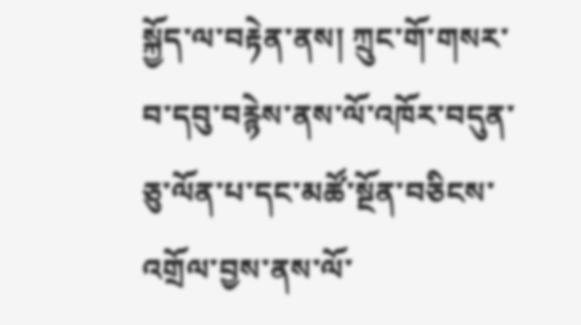སྐྱོད་ལ་བརྟེན་ནས། ཀྲུང་གོ་གསར་བ་དབུ་བརྙེས་ནས་ལོ་འཁོར་བདུན་ཅུ་ལོན་པ་དང་མཚོ་སྔོན་བཅིངས་འགྲོལ་བྱས་ནས་ལོ་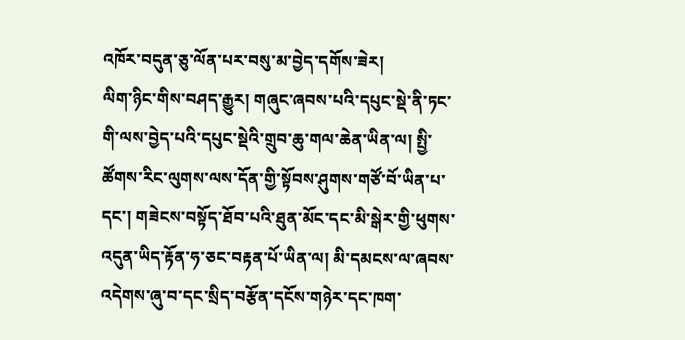འཁོར་བདུན་ཅུ་ལོན་པར་བསུ་མ་བྱེད་དགོས་ཟེར།
ལིག་ཉིང་གིས་བཤད་རྒྱུར། གཞུང་ཞབས་པའི་དཔུང་སྡེ་ནི་ཏང་གི་ལས་བྱེད་པའི་དཔུང་སྡེའི་གྲུབ་ཆུ་གལ་ཆེན་ཡིན་ལ། སྤྱི་ཚོགས་རིང་ལུགས་ལས་དོན་གྱི་སྟོབས་ཤུགས་གཙོ་བོ་ཡིན་པ་དང་། གཟེངས་བསྟོད་ཐོབ་པའི་ཐུན་མོང་དང་མི་སྒེར་གྱི་ཕུགས་འདུན་ཡིད་རྟོན་ཧ་ཅང་བརྟན་པོ་ཡིན་ལ། མི་དམངས་ལ་ཞབས་འདེགས་ཞུ་བ་དང་སྲིད་བརྩོན་དངོས་གཉེར་དང་ཁག་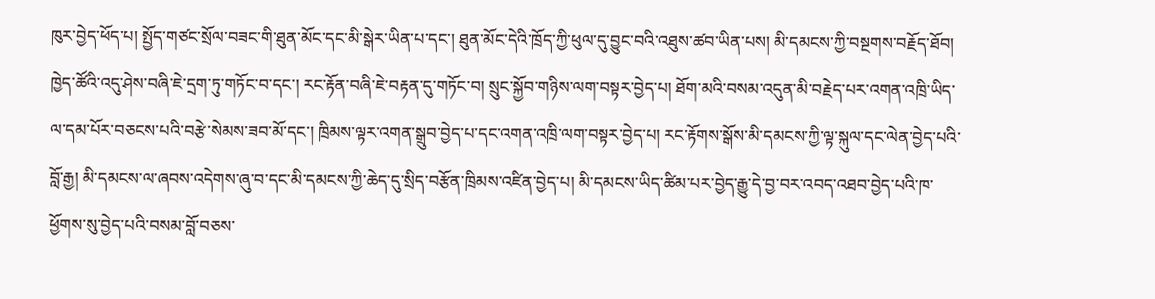ཁུར་བྱེད་ཕོད་པ། སྤྱོད་གཙང་སྲོལ་བཟང་གི་ཐུན་མོང་དང་མི་སྒེར་ཡིན་པ་དང་། ཐུན་མོང་དེའི་ཁྲོད་ཀྱི་ཕུལ་དུ་བྱུང་བའི་འཐུས་ཚབ་ཡིན་པས། མི་དམངས་ཀྱི་བསྔགས་བརྗོད་ཐོབ། ཁྱེད་ཚོའི་འདུ་ཤེས་བཞི་ཇེ་དྲག་ཏུ་གཏོང་བ་དང་། རང་རྟོན་བཞི་ཇེ་བརྟན་དུ་གཏོང་བ། སྲུང་སྐྱོབ་གཉིས་ལག་བསྟར་བྱེད་པ། ཐོག་མའི་བསམ་འདུན་མི་བརྗེད་པར་འགན་འཁྲི་ཡིད་ལ་དམ་པོར་བཅངས་པའི་བརྩེ་སེམས་ཟབ་མོ་དང་། ཁྲིམས་ལྟར་འགན་སྒྲུབ་བྱེད་པ་དང་འགན་འཁྲི་ལག་བསྟར་བྱེད་པ། རང་རྟོགས་སྒོས་མི་དམངས་ཀྱི་ལྟ་སྐུལ་དང་ལེན་བྱེད་པའི་བློ་རྒྱ། མི་དམངས་ལ་ཞབས་འདེགས་ཞུ་བ་དང་མི་དམངས་ཀྱི་ཆེད་དུ་སྲིད་བརྩོན་ཁྲིམས་འཛིན་བྱེད་པ། མི་དམངས་ཡིད་ཚིམ་པར་བྱེད་རྒྱུ་དེ་བྱ་བར་འབད་འཐབ་བྱེད་པའི་ཁ་ཕྱོགས་སུ་བྱེད་པའི་བསམ་བློ་བཅས་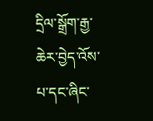དྲིལ་སྒྲོག་རྒྱ་ཆེར་བྱེད་འོས་པ་དང་ཞིང་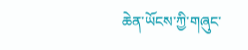ཆེན་ཡོངས་ཀྱི་གཞུང་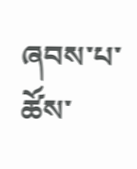ཞབས་པ་ཚོས་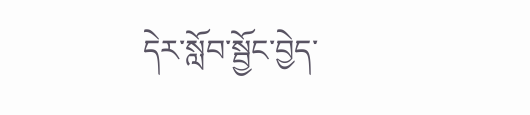དེར་སློབ་སྦྱོང་བྱེད་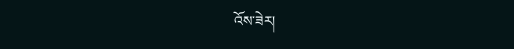འོས་ཟེར།